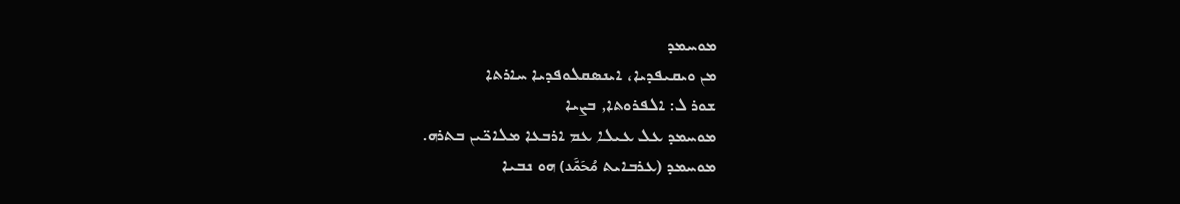ܡܘܚܡܕ
ܡܢ ܘܝܩܝܦܕܝܐ، ܐܝܢܣܩܠܘܦܕܝܐ ܚܐܪܬܐ
ܫܘܪ ܠ: ܐܠܦܪܘܬܐ, ܒܨܝܐ
ܡܘܚܡܕ ܥܠ ܥܝܠܐ ܥܡ ܐܪܒܥܐ ܡܠܐܟ̈ܝܢ ܒܬܪܗ.
ܡܘܚܡܕ (ܥܪܒܐܝܬ مُحَمَّد) ܗܘ ܢܒܝܐ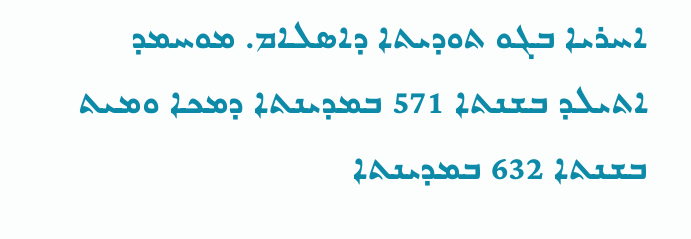ܐܚܪܝܐ ܒܓܘ ܬܘܕܝܬܐ ܕܐܣܠܐܡ. ܡܘܚܡܕ ܐܬܝܠܕ ܒܫܢܬܐ 571 ܒܡܕܝܢܬܐ ܕܡܟܐ ܘܡܝܬ ܒܫܢܬܐ 632 ܒܡܕܝܢܬܐ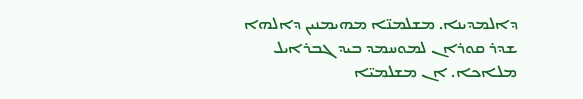ܕܐܠܡܕܝܢܐ. ܡܫܠܡܢ̈ܐ ܡܗܝܡܢܝܢ ܕܐܠܗܐ ܫܕܪ ܩܘܪܐܢ ܠܡܘܚܡܕ ܒܝܕ ܓܒܪܐܝܠ ܡܠܐܟܐ. ܐܢ ܡܫܠܡܝ̈ܐ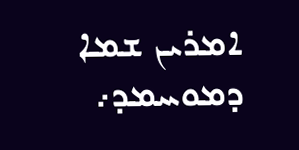ܐܡܪܝܢ ܫܡܐ ܕܡܘܚܡܕ܇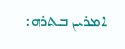ܐܡܪܝܢ ܒܬܪܗ: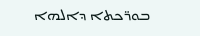ܒܘܪ̈ܟܬܐ ܕܐܠܗܐ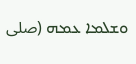ܘܫܠܡܐ ܥܡܗ (صلى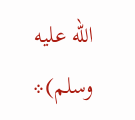الله عليه وسلم)܀